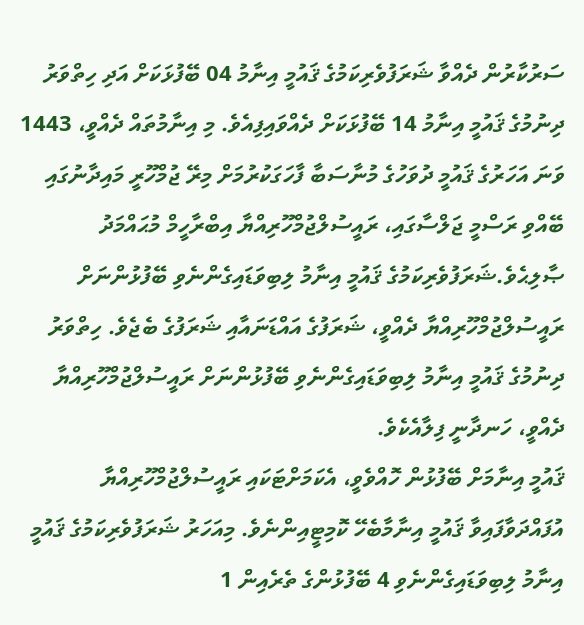ސަރުކާރުން ދެއްވާ ޝަރަފުވެރިކަމުގެ ޤައުމީ އިނާމު 04 ބޭފުޅަކަށް އަދި ހިތްވަރު ދިނުމުގެ ޤައުމީ އިނާމު 14 ބޭފުޅަކަށް ދެއްވައިފިއެވެ. މި އިނާމުތައް ދެއްވީ، 1443 ވަނަ އަހަރުގެ ޤައުމީ ދުވަހުގެ މުނާސަބާ ފާހަގަކުރުމަށް މިރޭ ޖުމްހޫރީ މައިދާނުގައި ބޭއްވި ރަސްމީ ޖަލްސާގައި، ރައީސުލްޖުމްހޫރިއްޔާ އިބްރާހީމް މުޙައްމަދު ޞާލިޙެވެ.ޝަރަފުވެރިކަމުގެ ޤައުމީ އިނާމު ލިބިވަޑައިގެންނެވި ބޭފުޅުންނަށް ރައީސުލްޖުމްހޫރިއްޔާ ދެއްވީ، ޝަރަފުގެ އައްޑަނައާއި ޝަރަފުގެ ބެޖެވެ. ހިތްވަރު ދިނުމުގެ ޤައުމީ އިނާމު ލިބިވަޑައިގެންނެވި ބޭފުޅުންނަށް ރައީސުލްޖުމްހޫރިއްޔާ ދެއްވީ، ހަނދާނީ ފިލާއެކެވެ.
ޤައުމީ އިނާމަށް ބޭފުޅުން ހޮއްވެވީ، އެކަމަށްޓަކައި ރައީސުލްޖުމްހޫރިއްޔާ އުފައްދަވާފައިވާ ޤައުމީ އިނާމާބެހޭ ކޮމިޓީއިންނެވެ. މިއަހަރު ޝަރަފުވެރިކަމުގެ ޤައުމީ އިނާމު ލިބިވަޑައިގެންނެވި 4 ބޭފުޅުންގެ ތެރެއިން 1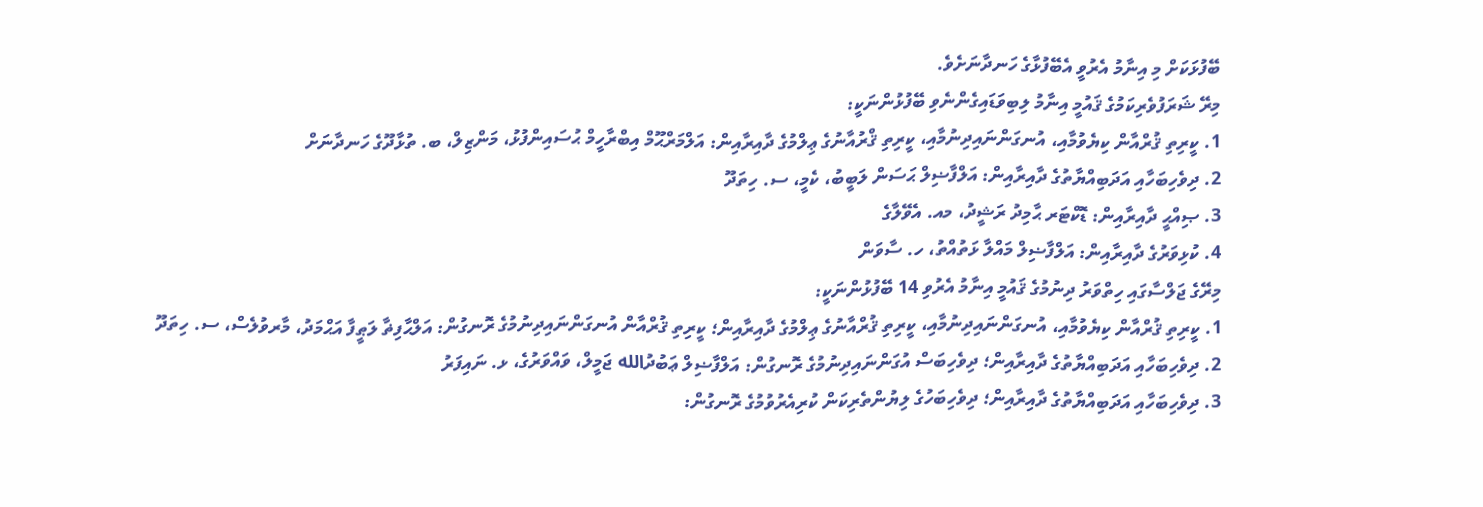ބޭފުޅަކަށް މި އިނާމު އެރުވީ އެބޭފުޅާގެ ހަނދާނަށެވެ.
މިރޭ ޝަރަފުވެރިކަމުގެ ޤައުމީ އިނާމު ލިބިވަޑައިގެންނެވި ބޭފުޅުންނަކީ:
1. ކީރިތި ޤުރްއާން ކިޔެވުމާއި، އުނގަންނައިދިނުމާއި، ކީރިތި ޤްރުއާނުގެ ޢިލްމުގެ ދާއިރާއިން: އަލްމަރްޙޫމް އިބްރާހީމް ޙުސައިންފުޅު، މަންޒިލް، ބ. ތުޅާދޫގެ ހަނދާނަށް
2. ދިވެހިބަހާއި އަދަބިއްޔާތުގެ ދާއިރާއިން: އަލްފާޟިލް ޙަސަން ލަބީބު، ކެމީ، ސ. ހިތަދޫ
3. ޞިއްޙީ ދާއިރާއިން: ޑޮކްޓަރ ޙާމިދު ރަޝީދު، މއ. އެވޭލާގެ
4. ކުޅިވަރުގެ ދާއިރާއިން: އަލްފާޟިލް މައްލާ ޅަތުއްތު، ހ. ސާވަން
މިރޭގެ ޖަލްސާގައި ހިތްވަރު ދިނުމުގެ ޤައުމީ އިނާމު އެރުވި 14 ބޭފުޅުންނަކީ:
1. ކީރިތި ޤުރްއާން ކިޔެވުމާއި، އުނގަންނައިދިނުމާއި، ކީރިތި ޤުރްއާނުގެ ޢިލްމުގެ ދާއިރާއިން؛ ކީރިތި ޤުރްއާން އުނގަންނައިދިނުމުގެ ރޮނގުން: އަލްޙާފިޡާ ލަޠީފާ އަޙްމަދު، މާރވުލެސް، ސ. ހިތަދޫ
2. ދިވެހިބަހާއި އަދަބިއްޔާތުގެ ދާއިރާއިން؛ ދިވެހިބަސް އުގަންނައިދިނުމުގެ ރޮނގުން: އަލްފާޟިލް ޢަބުދުالله ޖަމީލް، ވައްވަރުގެ، ޅ. ނައިފަރު
3. ދިވެހިބަހާއި އަދަބިއްޔާތުގެ ދާއިރާއިން؛ ދިވެހިބަހުގެ ލިޔުންތެރިކަން ކުރިއެރުވުމުގެ ރޮނގުން: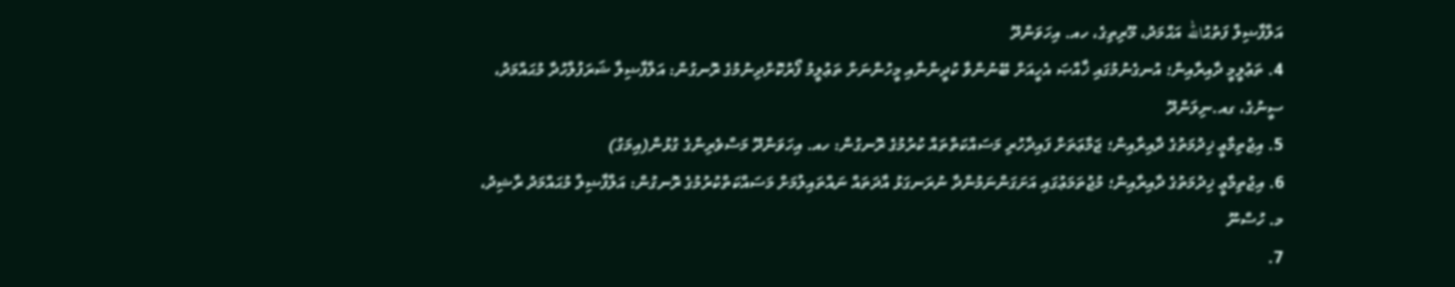އަލްފާޟިލް ފަތުޙުالله އަޙްމަދު، މޫރިތިގެ، ހއ. އިހަވަންދޫ
4. ތަޢުލީމީ ދާއިރާއިން؛ އުނގެނުމުގައި ޚާއްޞަ އެހީއަށް ބޭނުންވާ ކުދީންނާއި މީހުންނަށް ތަޢުލީމު ފޯރުކޮށްދިނުމުގެ ރޮނގުން: އަލްފާޟިލާ ޝަރަފުލްހުދާ މުޙައްމަދު، ސީނުގެ، ގއ.ނިލަންދޫ
5. އިޖުތިމާޢީ ޚިދުމަތުގެ ދާއިރާއިން؛ ޖަމާޢަތަށް ފައިދާހުރި މަސައްކަތްތައް ކުރުމުގެ ރޮނގުން: ހއ. އިހަވަންދޫ މަސްވެރިންގެ ގުޅުން(އިމަގު)
6. އިޖުތިމާޢީ ޚިދުމަތުގެ ދާއިރާއިން؛ މުޖުތަމަޢުގައި އަށަގަންނަމުންދާ ނުރަނގަޅު އާދަތައް ނައްތައިލުމަށް މަސައްކަތްކުރުމުގެ ރޮނގުން: އަލްފާޟިލް މުޙައްމަދު ރާޝިދު، މ. ހުސްނޫ
7.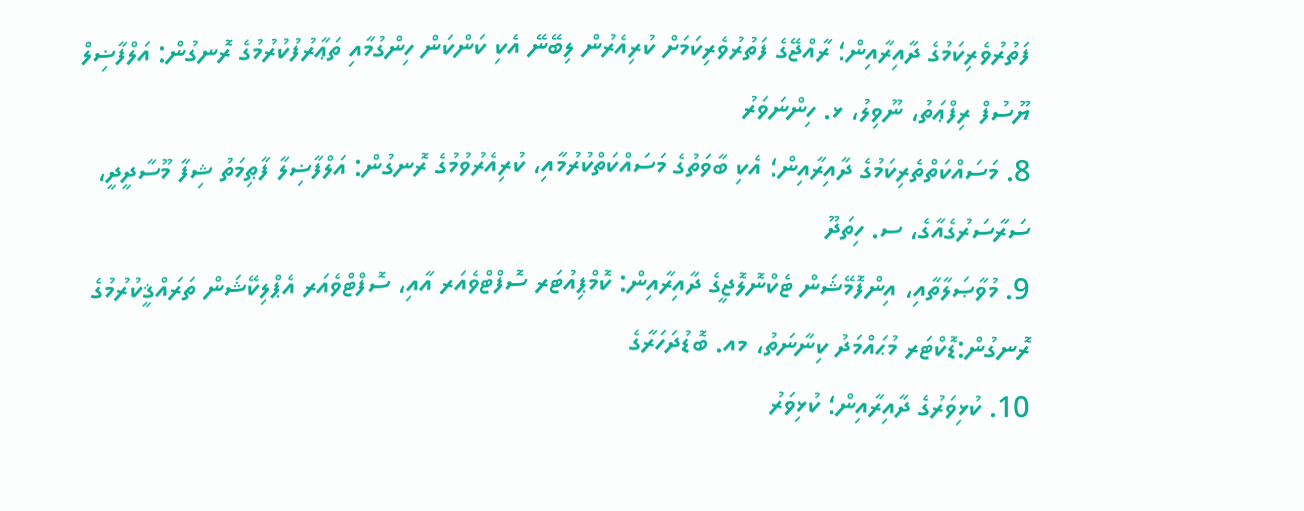ފަތުރުވެރިކަމުގެ ދާއިރާއިން؛ ރާއްޖޭގެ ފަތުރުވެރިކަމަށް ކުރިއެރުން ލިބޭނޭ އެކި ކަންކަން ހިންގުމާއި ތަޢާރުފުކުރުމުގެ ރޮނގުން: އަލްފާޟިލް ޔޫސުފް ރިފްޢަތު، ނޫވިލު، ޅ. ހިންނަވަރު
8. މަސައްކަތްތެރިކަމުގެ ދާއިރާއިން؛ އެކި ބާވަތުގެ މަސައްކަތްކުރުމާއި، ކުރިއެރުވުމުގެ ރޮނގުން: އަލްފާޟިލާ ފާޠިމަތު ޝިފާ މޫސާދީދީ، ސަރާސަރުގެއާގެ، ސ. ހިތަދޫ
9. މުވާޞަލާތާއި، އިންފޮމޭޝަން ޓެކްނޮލޮޖީގެ ދާއިރާއިން: ކޮމްޕިއުޓަރ ސޮފްޓްވެއަރ އާއި، ސޮފްޓްވެއަރ އެޕްލިކޭޝަން ތަރައްޤީކުރުމުގެ ރޮނގުން:ޑޮކްޓަރ މުޙައްމަދު ކިނާނަތު، މއ. ބޮޑުދަހަރާގެ
10. ކުޅިވަރުގެ ދާއިރާއިން؛ ކުޅިވަރު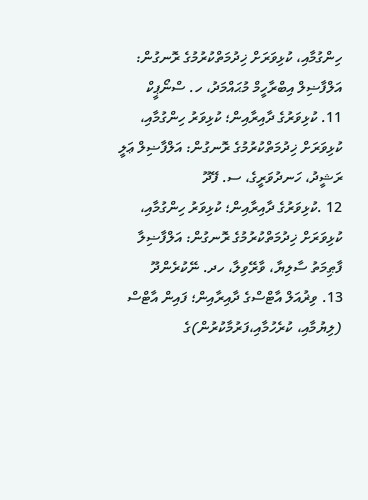ހިންގުމާއި، ކުޅިވަރަށް ޚިދުމަތްކުރުމުގެ ރޮނގުން: އަލްފާޟިލް އިބްރާހީމް މުޙައްމަދު، ހ. ސްނޯޕީކް
11. ކުޅިވަރުގެ ދާއިރާއިން؛ ކުޅިވަރު ހިންގުމާއި، ކުޅިވަރަށް ޚިދުމަތްކުރުމުގެ ރޮނގުން: އަލްފާޟިލް ޢަލީ ރަޝީދު، ހަނދުވަރީގެ، ސ. ފޭދޫ
12 .ކުޅިވަރުގެ ދާއިރާއިން؛ ކުޅިވަރު ހިންގުމާއި، ކުޅިވަރަށް ޚިދުމަތްކުރުމުގެ ރޮނގުން: އަލްފާޟިލާ ފާޠިމަތު ސާލިޔާ، ވާރޭވިލާ، ހދ. ނޭކުރެންދޫ
13. ވިޜުއަލް އާޓްސްގެ ދާއިރާއިން؛ ފައިން އާޓްސް (ލިޔުމާއި، ކުރެހުމާއި،ފަރުމާކުރުން)ގެ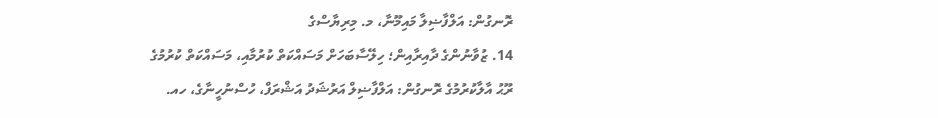ރޮނގުން: އަލްފާޟިލާ މައިމޫނާ، މ. މިރިޔާސްގެ
14. ޒުވާނުންގެ ދާއިރާއިން؛ ހިލޭސާބަހަށް މަސައްކަތް ކުރުމާއި، މަސައްކަތް ކުރުމުގެ ރޫޙު އާލާކުރުމުގެ ރޮނގުން: އަލްފާޟިލް އަރުޝަދު އަޝްރަފް، ހުސްނުހީނާގެ، ހއ.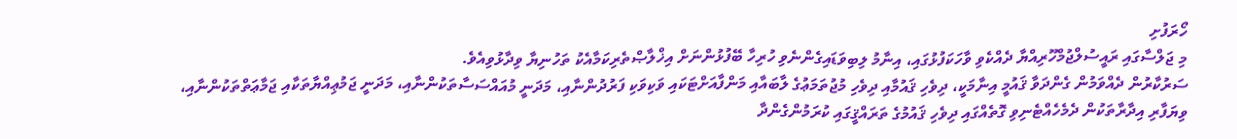ހޯރަފުށި
މި ޖަލްސާގައި ރައީސުލްޖުމްހޫރިއްޔާ ދެއްކެވި ވާހަކަފުޅުގައި، އިނާމު ލިބިވަޑައިގެންނެވި ހުރިހާ ބޭފުޅުންނަށް އިޚްލާޞްތެރިކަމާއެކު ތަހުނިޔާ ވިދާޅުވިއެވެ.
ސަރުކާރުން ދެއްވަމުން ގެންދަވާ ޤައުމީ އިނާމަކީ، ދިވެހި ޤައުމާއި ދިވެހި މުޖުތަމަޢުގެ ލާބައާއި މަންފާއަށްޓަކައި ވަކިވަކި ފަރުދުންނާއި، މަދަނީ މުއައްސަސާތަކުންނާއި، މަދަނީ ޖަމުޢިއްޔާތަކާއި ޖަމާޢަތްތަކުންނާއި، ވިޔަފާރި އިދާރާތަކުން ދެމެހެއްޓެނިވި ގޮތެއްގައި ދިވެހި ޤައުމުގެ ތަރައްޤީގައި ކުރަމުންގެންދާ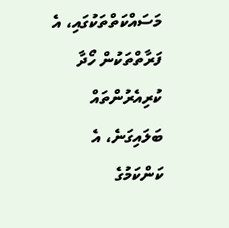މަސައްކަތްތަކުގައި، އެ ފަރާތްތަކުން ހޯދާ ކުރިއެރުންތައް ބަލައިގަނެ، އެ ކަންކަމުގެ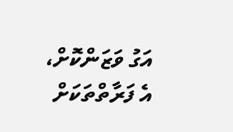އަގު ވަޒަންކޮށް، އެ ފަރާތްތަކަށް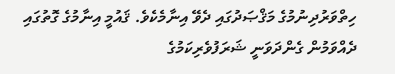ހިތްވަރުދިނުމުގެ މަޤްޞަދުގައި ދެވޭ އިނާމެކެވެ. ޤައުމީ އިނާމުގެ ގޮތުގައި ދެއްވަމުން ގެންދަވަނީ ޝަރަފުވެރިކަމުގެ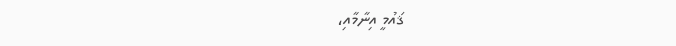ޤައުމީ އިނާމާއި،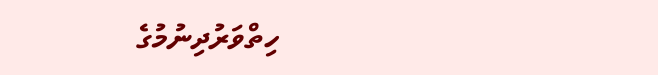ހިތްވަރުދިނުމުގެ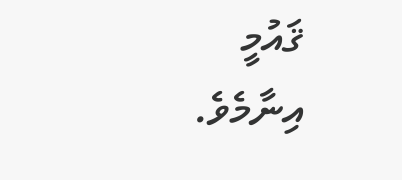ޤައުމީ އިނާމެވެ.